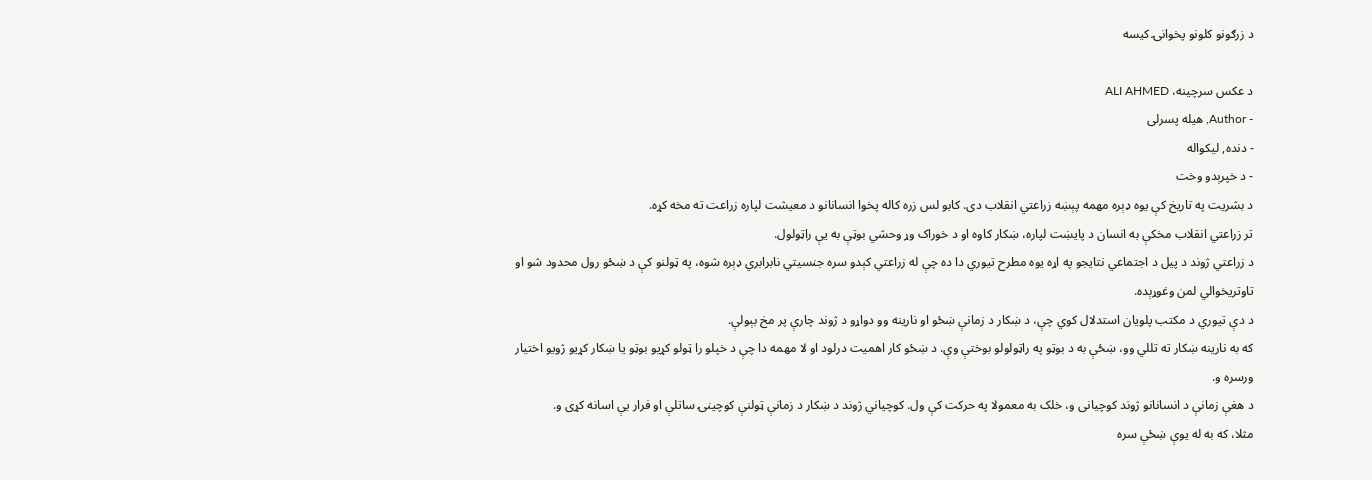د زرګونو کلونو پخوانۍ کیسه

د عکس سرچینه، ALI AHMED
- Author, هیله پسرلی
- دنده, لیکواله
- د خپرېدو وخت
د بشریت په تاریخ کې یوه ډېره مهمه پېښه زراعتي انقلاب دی. کابو لس زره کاله پخوا انسانانو د معیشت لپاره زراعت ته مخه کړه.
تر زراعتي انقلاب مخکې به انسان د پایښت لپاره، ښکار کاوه او د خوراک وړ وحشي بوټې به یې راټولول.
د زراعتي ژوند د پیل د اجتماعي نتایجو په اړه یوه مطرح تیوري دا ده چې له زراعتي کېدو سره جنسیتي نابرابري ډېره شوه، په ټولنو کې د ښځو رول محدود شو او تاوتریخوالي لمن وغوړېده.
د دې تیوري د مکتب پلویان استدلال کوي چې، د ښکار د زمانې ښځو او نارینه وو دواړو د ژوند چارې پر مخ بېولې.
که به نارینه ښکار ته تللي وو، ښځې به د بوټو په راټولولو بوختې وې. د ښځو کار اهمیت درلود او لا مهمه دا چې د خپلو را ټولو کړیو بوټو یا ښکار کړیو ژویو اختیار ورسره و.
د هغې زمانې د انسانانو ژوند کوچیانی و، خلک به معمولا په حرکت کې ول. کوچیاني ژوند د ښکار د زمانې ټولنې کوچینۍ ساتلې او فرار یې اسانه کړی و.
مثلا، که به له یوې ښځې سره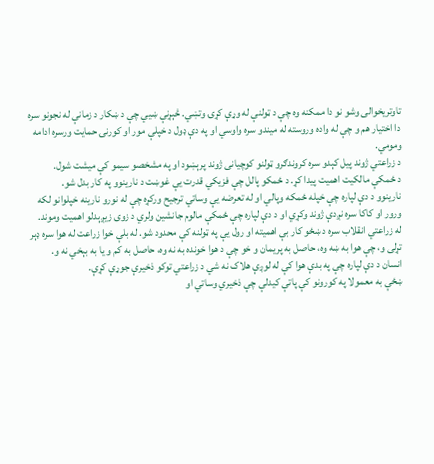تاوتریخوالی وشو نو دا ممکنه وه چې د ټولنې له وړې کړۍ وتښي. څېړنې ښيي چې د ښکار د زمانې له نجونو سره دا اختیار هم و چې له واده وروسته له میندو سره واوسي او په دې ډول د خپلې مور او کورنۍ حمایت ورسره ادامه ومومي.
د زراعتي ژوند پیل کېدو سره کروندګرو ټولنو کوچیانی ژوند پرېښود او په مشخصو سیمو کې میشت شول.
د ځمکې مالکیت اهمیت پیدا کړ. د ځمکو پالل چې فزیکي قدرت یې غوښت د نارینوو په کار بدل شو.
نارینوو د دې لپاره چې خپله ځمکه وپالي او له تعرضه یې وساتي ترجیح ورکړه چې له نورو نارینه خپلوانو لکه ورور او کاکا سره نږدې ژوند وکړي او د دې لپاره چې ځمکې مالوم جانشین ولري د زوی زیږېدلو اهمیت وموند.
له زراعتي انقلاب سره د ښځو کار بې اهمیته او رول یې په ټولنه کې محدود شو. له بلې خوا زراعت له هوا سره ډېر تړلی و، چې هوا به ښه وه، حاصل به پریمان و خو چې د هوا خونده به نه وه، حاصل به کم و یا به بېخي نه و.
انسان د دې لپاره چې په بدې هوا کې له لوږې هلاک نه شي د زراعتي توکو ذخیرې جوړې کړې.
ښځې به معمولا په کورونو کې پاتې کیدلې چې ذخیري وساتي او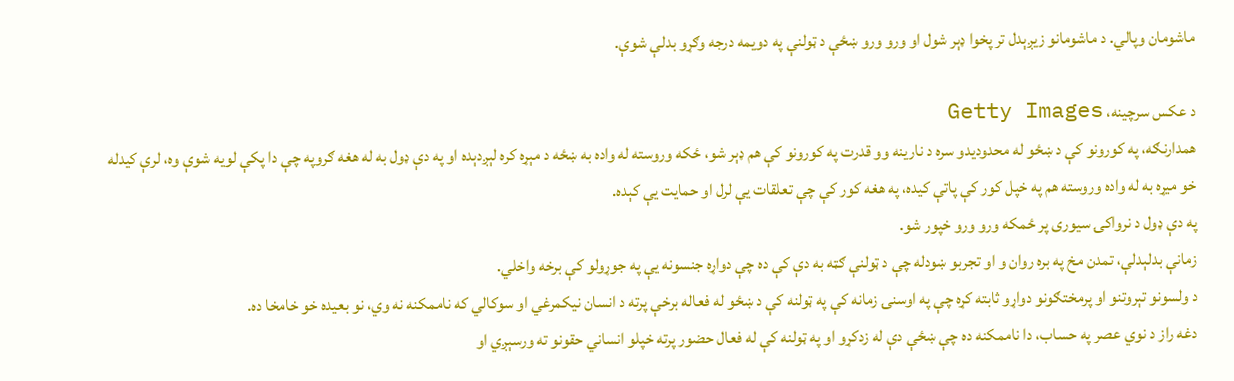ماشومان وپالي. د ماشومانو زیږېدل تر پخوا ډېر شول او ورو ورو ښځې د ټولنې په دویمه درجه وګړو بدلې شوې.

د عکس سرچینه، Getty Images
همدارنګه، په کورونو کې د ښځو له محدودیدو سره د نارینه وو قدرت په کورونو کې هم ډېر شو، ځکه وروسته له واده به ښځه د مېړه کره لېږدېده او په دې ډول به له هغه ګروپه چې دا پکې لویه شوې وه، لرې کیدله خو میړه به له واده وروسته هم په خپل کور کې پاتې کیده، په هغه کور کې چې تعلقات یې لرل او حمایت یې کېده.
په دې ډول د نرواکۍ سیوری پر ځمکه ورو ورو خپور شو.
زمانې بدلېدلې، تمدن مخ په بره روان و او تجربو ښودله چې د ټولنې ګټه به دې کې ده چې دواړه جنسونه یې په جوړولو کې برخه واخلي.
د ولسونو تېروتنو او پرمختګونو دواړو ثابته کړه چې په اوسنۍ زمانه کې په ټولنه کې د ښځو له فعاله برخې پرته د انسان نیکمرغي او سوکالي که ناممکنه نه وي، نو بعیده خو خامخا ده.
دغه راز د نوي عصر په حساب، دا ناممکنه ده چې ښځې دې له زدکړو او په ټولنه کې له فعال حضور پرته خپلو انساني حقونو ته ورسېږي او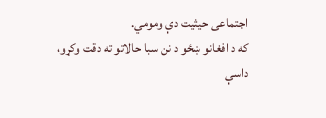اجتماعی حیثیت دې ومومي.
که د افغانو ښځو د نن سبا حالاتو ته دقت وکړو، داسې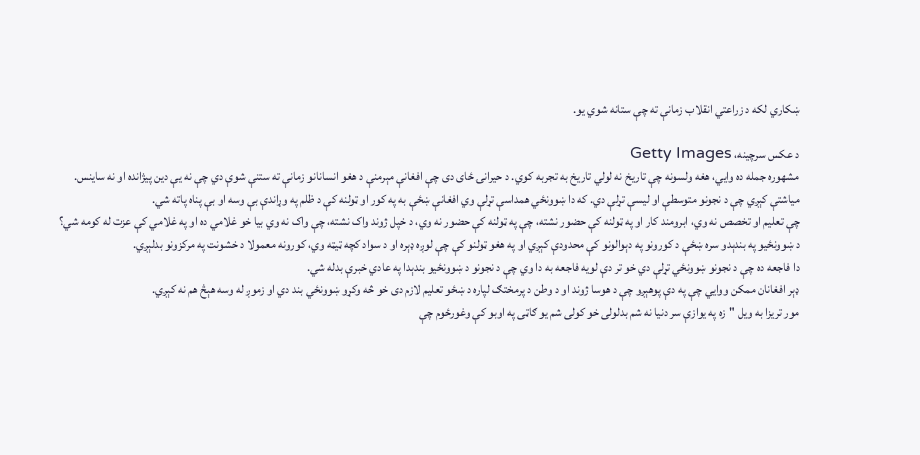ښکاري لکه د زراعتي انقلاب زمانې ته چې ستانه شوي یو.

د عکس سرچینه، Getty Images
مشهوره جمله ده وايي، هغه ولسونه چې تاریخ نه لولي تاریخ به تجربه کوي. د حیرانۍ ځای دی چې افغانې مېرمنې د هغو انسانانو زمانې ته ستنې شوې دي چې نه یې دین پیژانده او نه ساینس.
میاشتې کېږي چې د نجونو متوسطې او لیسې تړلې دي. که دا ښوونځي همداسې تړلې وي افغانې ښځې به په کور او ټولنه کې د ظلم په وړاندې بې وسه او بې پناه پاته شي.
چې تعلیم او تخصص نه وي، ابرومند کار او په ټولنه کې حضور نشته، چې په ټولنه کې حضور نه وي، د خپل ژوند واک نشته، چې واک نه وي بیا خو غلامي ده او په غلامي کې عزت له کومه شي؟
د ښوونځیو په بندېدو سره ښځې د کورونو په دېوالونو کې محدودې کېږي او په هغو ټولنو کې چې لوږه ډېره او د سواد کچه ټیټه وي، کورونه معمولا د خشونت په مرکزونو بدلېږي.
دا فاجعه ده چې د نجونو ښوونځي تړلې دي خو تر دې لویه فاجعه به دا وي چې د نجونو د ښوونځیو بندېدا په عادي خبرې بدله شي.
ډېر افغانان ممکن ووايي چې په دې پوهېږو چې د هوسا ژوند او د وطن د پرمختګ لپاره د ښځو تعلیم لازم دی خو څه وکړو ښوونځي بند دي او زموږ له وسه هېڅ هم نه کېږي.
مور تریزا به ویل "زه په یوازې سر دنیا نه شم بدلولی خو کولی شم یو ګاټی په اوبو کې وغورځوم چې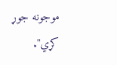موجونه جوړ کړي".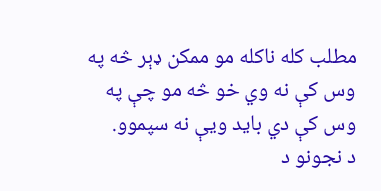مطلب کله ناکله مو ممکن ډېر څه په وس کې نه وي خو څه مو چې په وس کې دي باید ویې نه سپموو.
د نجونو د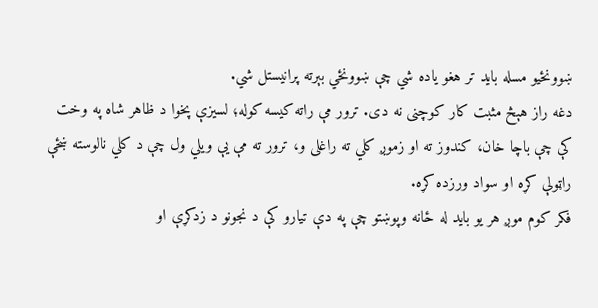ښوونځیو مسله باید تر هغو یاده شي چې ښوونځي بېرته پرانیستل شي.
دغه راز هېڅ مثبت کار کوچنی نه دی. ترور مې راته کیسه کوله؛ لسیزې پخوا د ظاهر شاه په وخت کې چې باچا خان، کندوز ته او زموږ کلي ته راغلی و، ترور ته مې یې ویلي ول چې د کلي نالوسته ښځې راټولې کړه او سواد ورزده کړه.
فکر کوم موږ هر یو باید له ځانه وپوښتو چې په دې تیارو کې د نجونو د زدکړې او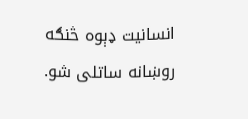انسانیت ډېوه څنګه روښانه ساتلی شو.